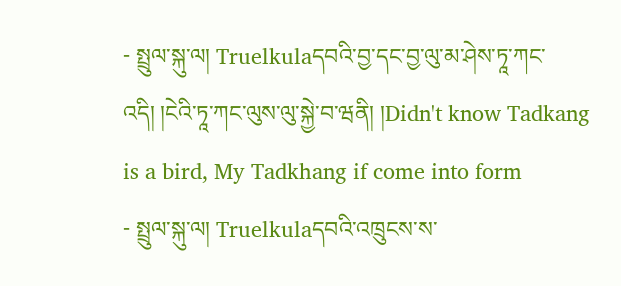- སྤྲུལ་སྐུ་ལ། Truelkulaདབའི་བྱ་དང་བྱ་ལུ་མ་ཤེས་ཏཱ་ཀང་འདི། །ངེའི་ཏཱ་ཀང་ལུས་ལུ་སྐྱེ་བ་ཝནི། །Didn't know Tadkang is a bird, My Tadkhang if come into form
- སྤྲུལ་སྐུ་ལ། Truelkulaདབའི་འཁྲུངས་ས་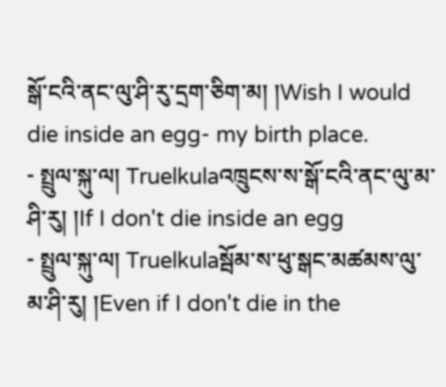སྒོ་ངའི་ནང་ལུ་ཤི་རུ་དྲག་ཅིག་མ། །Wish I would die inside an egg- my birth place.
- སྤྲུལ་སྐུ་ལ། Truelkulaའཁྲུངས་ས་སྒོ་ངའི་ནང་ལུ་མ་ཤི་རུ། །If I don't die inside an egg
- སྤྲུལ་སྐུ་ལ། Truelkulaསྦོམ་ས་ཕུ་སྒང་མཚམས་ལུ་མ་ཤི་རུ། །Even if I don't die in the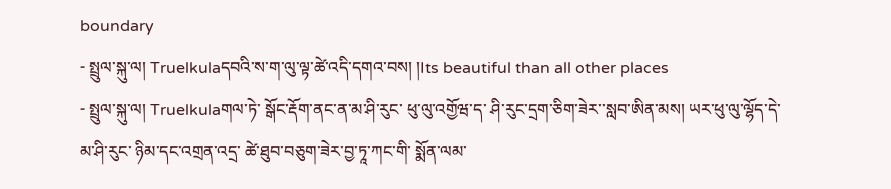boundary
- སྤྲུལ་སྐུ་ལ། Truelkulaདབའི་ས་ག་ལུ་ལྟ་ཚེ་འདི་དགའ་བས། །Its beautiful than all other places
- སྤྲུལ་སྐུ་ལ། Truelkulaགལ་ཏེ་ སྒོང་རྡོག་ནང་ན་མ་ཤི་རུང་ ཕུ་ལུ་འགྱོཝ་ད་ ཤི་རུང་དྲག་ཅིག་ཟེར་་སླབ་ཨིན་མས། ཡར་ཕུ་ལུ་ལྷོད་དེ་ མ་ཤི་རུང་ ཉིམ་དང་འགྲན་འདྲ་ ཚེ་ཐུབ་བཅུག་ཟེར་བྱ་ཏཱ་ཀང་གི་ སྨོན་ལམ་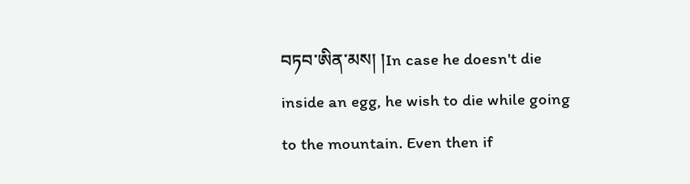བཏབ་ཨིན་མས། །In case he doesn't die inside an egg, he wish to die while going to the mountain. Even then if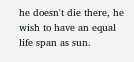he doesn't die there, he wish to have an equal life span as sun.